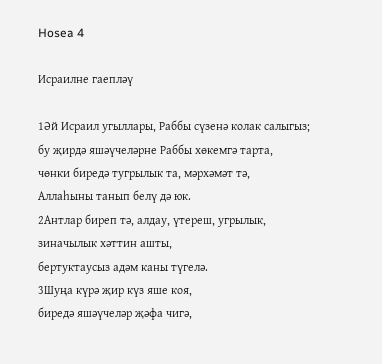Hosea 4

Исраилне гаепләү

1Әй Исраил угыллары, Раббы сүзенә колак салыгыз;
бу җирдә яшәүчеләрне Раббы хөкемгә тарта,
чөнки биредә тугрылык та, мәрхәмәт тә,
Аллаһыны танып белү дә юк.
2Антлар биреп тә, алдау, үтереш, угрылык,
зиначылык хәттин ашты,
бертуктаусыз адәм каны түгелә.
3Шуңа күрә җир күз яше коя,
биредә яшәүчеләр җәфа чигә,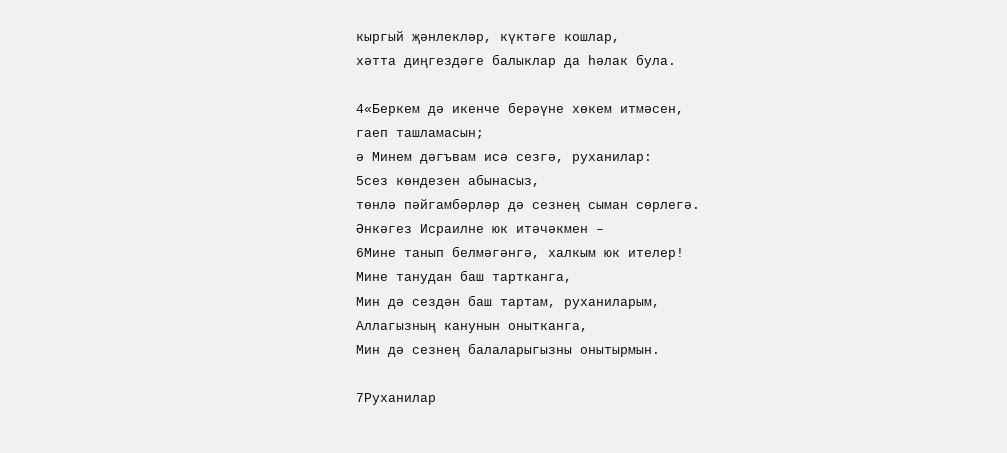кыргый җәнлекләр, күктәге кошлар,
хәтта диңгездәге балыклар да һәлак була.

4«Беркем дә икенче берәүне хөкем итмәсен,
гаеп ташламасын;
ә Минем дәгъвам исә сезгә, руханилар:
5сез көндезен абынасыз,
төнлә пәйгамбәрләр дә сезнең сыман сөрлегә.
Әнкәгез Исраилне юк итәчәкмен –
6Мине танып белмәгәнгә, халкым юк ителер!
Мине танудан баш тартканга,
Мин дә сездән баш тартам, руханиларым,
Аллагызның канунын онытканга,
Мин дә сезнең балаларыгызны онытырмын.

7Руханилар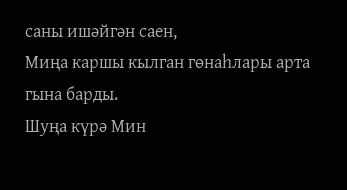саны ишәйгән саен,
Миңа каршы кылган гөнаһлары арта гына барды.
Шуңа күрә Мин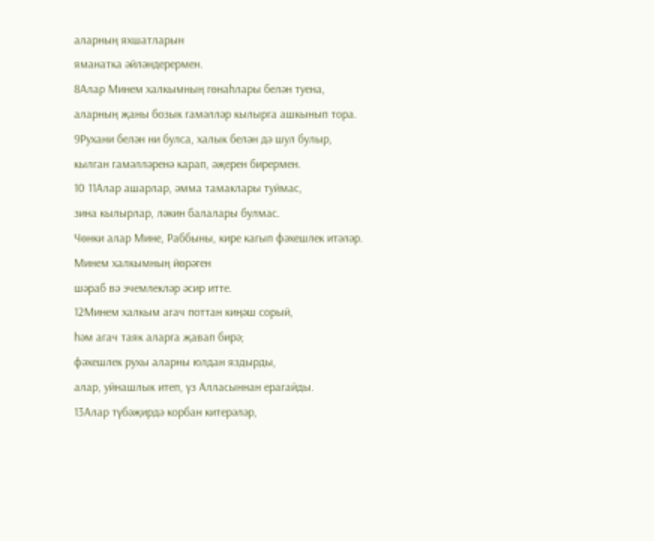аларның яхшатларын
яманатка әйләндерермен.
8Алар Минем халкымның гөнаһлары белән туена,
аларның җаны бозык гамәлләр кылырга ашкынып тора.
9Рухани белән ни булса, халык белән дә шул булыр,
кылган гамәлләренә карап, әҗерен бирермен.
10 11Алар ашарлар, әмма тамаклары туймас,
зина кылырлар, ләкин балалары булмас.
Чөнки алар Мине, Раббыны, кире кагып фәхешлек итәләр.
Минем халкымның йөрәген
шәраб вә эчемлекләр әсир итте.
12Минем халкым агач поттан киңәш сорый,
һәм агач таяк аларга җавап бирә;
фәхешлек рухы аларны юлдан яздырды,
алар, уйнашлык итеп, үз Алласыннан ерагайды.
13Алар түбәҗирдә корбан китерәләр,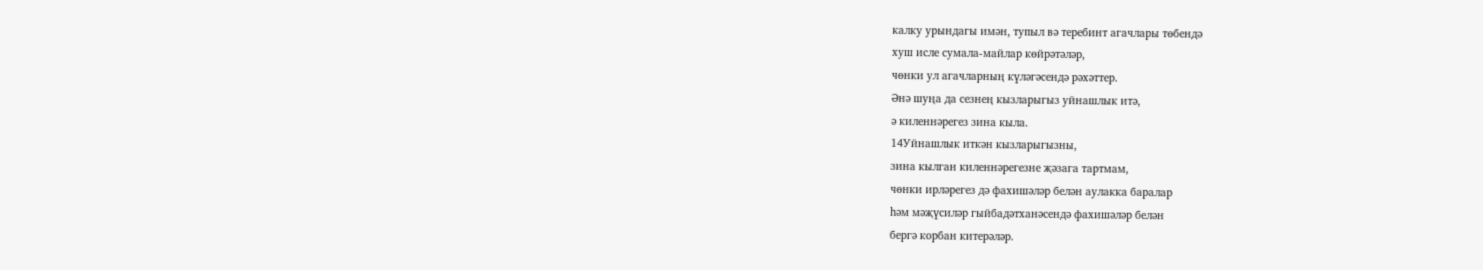калку урындагы имән, тупыл вә теребинт агачлары төбендә
хуш исле сумала-майлар көйрәтәләр,
чөнки ул агачларның күләгәсендә рәхәттер.
Әнә шуңа да сезнең кызларыгыз уйнашлык итә,
ә киленнәрегез зина кыла.
14Уйнашлык иткән кызларыгызны,
зина кылган киленнәрегезне җәзага тартмам,
чөнки ирләрегез дә фахишәләр белән аулакка баралар
һәм мәҗүсиләр гыйбадәтханәсендә фахишәләр белән
бергә корбан китерәләр.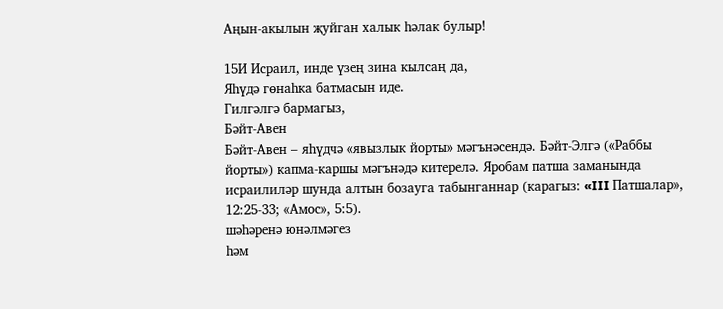Аңын-акылын җуйган халык һәлак булыр!

15И Исраил, инде үзең зина кылсаң да,
Яһүдә гөнаһка батмасын иде.
Гилгәлгә бармагыз,
Бәйт-Авен
Бәйт-Авен – яһүдчә «явызлык йорты» мәгънәсендә. Бәйт-Элгә («Раббы йорты») капма-каршы мәгънәдә китерелә. Яробам патша заманында исраилиләр шунда алтын бозауга табынганнар (карагыз: «III Патшалар», 12:25-33; «Амос», 5:5).
шәһәренә юнәлмәгез
һәм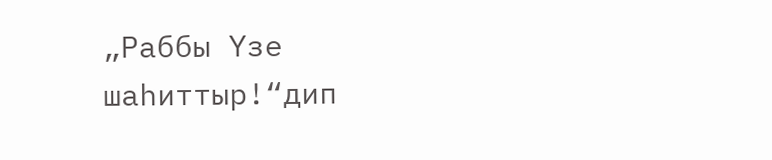„Раббы Үзе шаһиттыр!“дип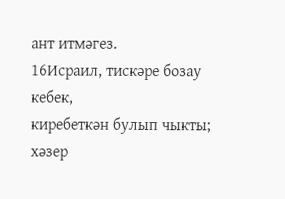ант итмәгез.
16Исраил, тискәре бозау кебек,
киребеткән булып чыкты;
хәзер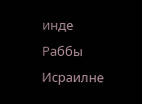инде Раббы Исраилне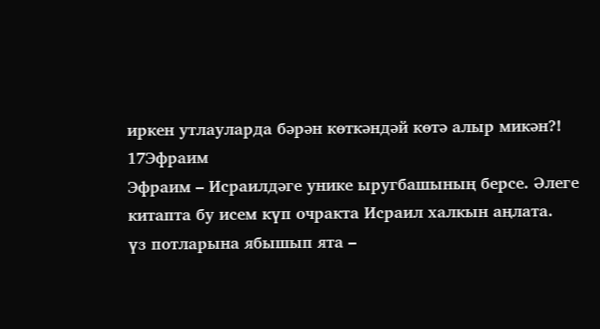иркен утлауларда бәрән көткәндәй көтә алыр микән?!
17Эфраим
Эфраим – Исраилдәге унике ыругбашының берсе. Әлеге китапта бу исем күп очракта Исраил халкын аңлата.
үз потларына ябышып ята –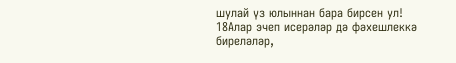шулай үз юлыннан бара бирсен ул!
18Алар эчеп исерәләр дә фәхешлеккә биреләләр,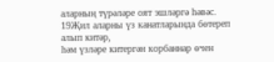аларның түрәләре оят эшләргә һәвәс.
19Җил аларны үз канатларында бөтереп алып китәр,
һәм үзләре китергән корбаннар өчен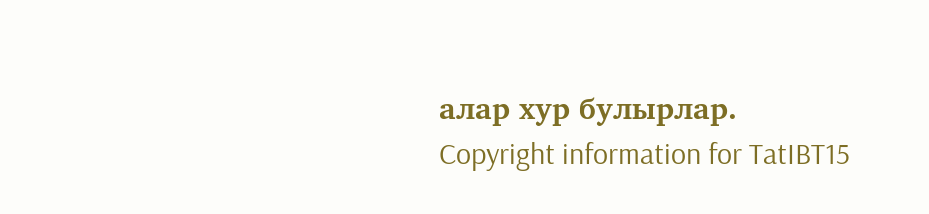алар хур булырлар.
Copyright information for TatIBT15